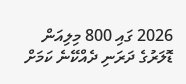2026 ގައި 800 މިލިއަން ޑޮލަރުގެ ދަރަނި ދެއްކޭނެ ކަމަށް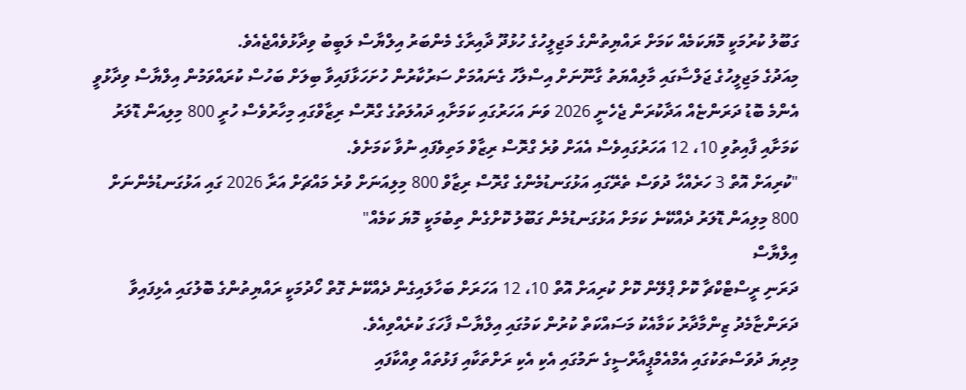ގަބޫލު ކުރުމަކީ މޮޔަކަމެއް ކަމަށް ރައްޔިތުންގެ މަޖިލީހުގެ ހުޅުދޫ ދާއިރާގެ މެންބަރު އިލްޔާސް ލަބީބު ވިދާޅުވެއްޖެއެވެ.
މިއަދުގެ މަޖިލީހުގެ ޖަލްސާގައި މާލިއްޔަތު ގާނޫނަށް އިސްލާހު ގެނައުމަށް ސަރުކާރުން ހުށަހަޅާފައިވާ ބިލަށް ބަހުސް ކުރައްވަމުން އިލްޔާސް ވިދާޅުވީ އެންމެ ބޮޑު ދަރަންޏެއް އަދާކުރަން ޖެހެނީ 2026 ވަނަ އަހަރުގައި ކަމަށާއި ދައުލަތުގެ ގްރޮސް ރިޒާވްގައި މިހާރުވެސް ހުރީ 800 މިލިއަން ޑޮލަރު ކަމަށާއި ފާއިތުވި 10، 12 އަހަރުގައިވެސް އެއަށް ވުރެ ގްރޮސް ރިޒާވް މަތިވެފައި ނުވާ ކަމަށެވެ.
"ކުރިއަށް އޮތް 3 ހަރެއްހާ ދުވަސް ތެރޭގައި އަޅުގަނޑުމެންގެ ގްރޮސް ރިޒާވް 800 މިލިއަނަށް ވުރެ މައްޗަށް އަރާ 2026 ގައި އަޅުގަނޑުމެންނަށް 800 މިލިއަން ޑޮލަރު ދެއްކޭނެ ކަމަށް އަޅުގަނޑުމެން ގަބޫލު ކޮށްގެން ތިބުމަކީ މޮޔަ ކަމެއް"
އިލްޔާސް
ދަރަނި ރީސްޓްކްޗާ ކޮށް ޕްލޭން ކޮށް ކުރިއަށް އޮތް 10، 12 އަހަރަށް ބަހާލައިގެން ދެއްކޭނެ ގޮތް ހޯދުމަކީ ރައްޔިތުންގެ ބޮލުގައި އެޅިފައިވާ ދަރަންޏާމެދު ޒިންމާދާރު ކަމާއެކު މަސައްކަތް ކުރުން ކަމުގައި އިލްޔާސް ފާހަގަ ކުރެއްވިއެވެ.
މިދިޔަ ދުވަސްތަކުގައި އެމްއެމްޕީއާރްސީގެ ނަމުގައި އެކި އެކި ރަށްތަކާއި ފަޅުތައް ވިއްކާފައި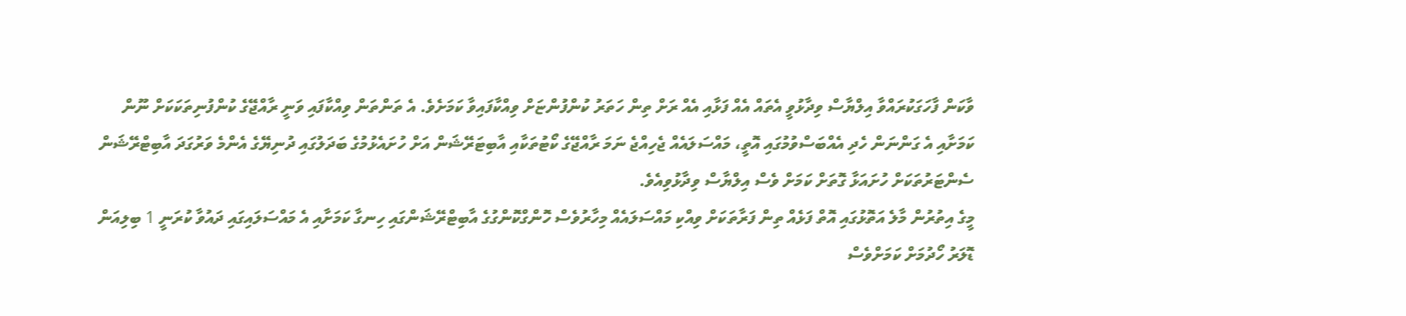ވާކަން ފާހަގަކުރައްވާ އިލްޔާސް ވިދާޅުވީ އެތައް އެއް ފަޅާއި އެއް ރަށް ތިން ހަތަރު ކުންފުންޏަށް ވިއްކާފައިވާ ކަމަށެވެ. އެ ތަންތަން ވިއްކާފައި ވަނީ ރާއްޖޭގެ ކުންފުނިތަކަކަށް ނޫން ކަމަށާއި އެ ގަންނަން ހެދި އެއްބަސްވުމުގައި އޮތީ، މައްސަލައެއް ޖެހިއްޖެ ނަމަ ރާއްޖޭގެ ކޯޓުތަކާއި އާބިޓަރޭޝަން އަށް ހުށައެޅުމުގެ ބަދަލުގައި ދުނިޔޭގެ އެންމެ ވަރުގަދަ އާބިޓްރޭޝަން ސެންޓަރުތަކަށް ހުށައަޅާ ގޮތަށް ކަމަށް ވެސް އިލްޔާސް ވިދާޅުވިއެވެ.
މީގެ އިތުރުން މާލެ އަތޮޅުގައި އޮތް ފަޅެއް ތިން ފަރާތަކަށް ވިއްކި މައްސަލައެއް މިހާރުވެސް ހޮންގްކޮންގުގެ އާބިޓްރޭޝަންގައި ހިނގާ ކަމަށާއި އެ މައްސަލައިގައި ދައުވާ ކުރަނީ 1 ބިލިއަން ޑޮލަރު ހޯދުމަށް ކަމަށްވެސް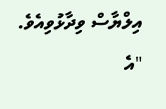އިލްޔާސް ވިދާޅުވިއެވެ.
"އެ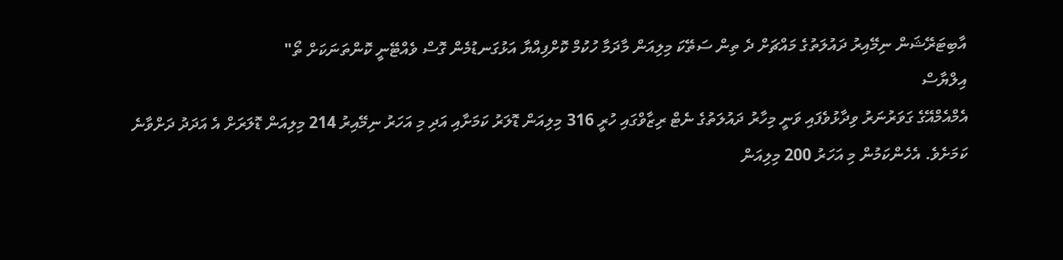އާބިޓަރޭޝަން ނިމޭއިރު ދައުލަތުގެ މައްޗަށް ދެ ތިން ސަތޭކަ މިލިއަން މާދަމާ ހުކުމް ކޮށްފިއްޔާ އަޅުގަނޑުމެން ގޮސް ވެއްޓޭނީ ކޮންތަނަކަށް ތޯ"
އިލްޔާސް
އެމްއެމްއޭގެ ގަވަރުނަރު ވިދާޅުވެފައި ވަނީ މިހާރު ދައުލަތުގެ ނެޓް ރިޒާވްގައި ހުރީ 316 މިލިއަން ޑޮލަރު ކަމަށާއި އަދި މި އަހަރު ނިމޭއިރު 214 މިލިއަން ޑޮލަރަށް އެ އަދަދު ދަށްވާނެ ކަމަށެވެ. އެހެންކަމުން މި އަހަރު 200 މިލިއަން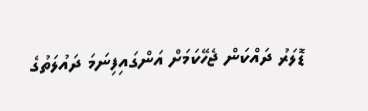ޑޮލަރު ދައްކަން ޖެހޭކަމަށް އަންގައިފިނަމަ ދައުލަތުގެ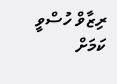ރިޒާވް ހުސްވީ ކަމަށް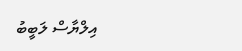އިލްޔާސް ލަބީބު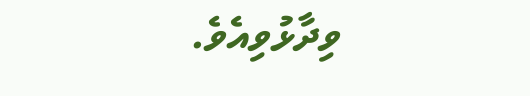ވިދާޅުވިއެވެ.